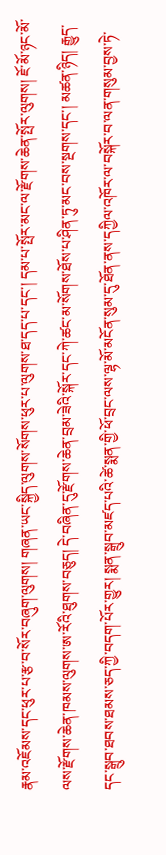རྣམ་འཇོམས་དང་ཕུར་པ་རྩ་བ་སོར་བཞུག་ལུགས། གཞན་ཡང་སྐྱིད་ལུགས་སོགས་ཕུར་པ་ལུགས་ཐ་དད་པ་དང་། དམ་པ་སྤོར་མང་ལ་རྫོགས་ཆེན་སྤོར་ལུགས། ཇོ་མོ་ཉང་མོ་ལས་རྫོགས་ཆེན་ཁམས་ལུགས་ཨ་རོའི་ཐུགས་བཅུད། དེ་བཞིན་དུ་རྫོགས་ཆེན་བྲམ་ཟེའི་སྐོར་དང་ཀེ་ཚང་མ་སོགས་ཐོས་པ་ཤིན་ཏུ་མང་བས་སྔགས་དང་། མཚན་ཉིད། རྒྱུད་དང་སྒྲུབ་ཐབས་ཐམས་ཅད་ཀྱི་བདག་པོར་གྱུར། སྨན་སྒྲུབ་མཛད་པའི་ཚེ་སྨན་གྱི་ཕོ་བྲང་ལས་ལྷ་མོ་མངོན་སུམ་དུ་ཐོན་ནས་དཀྱིལ་འཁོར་ལ་བསྐོར་བ་ལན་གསུམ་བྱས་ཏེ་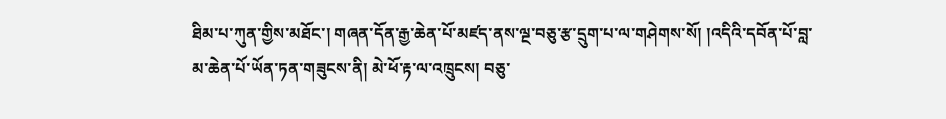ཐིམ་པ་ཀུན་གྱིས་མཐོང་། གཞན་དོན་རྒྱ་ཆེན་པོ་མཛད་ནས་ལྔ་བཅུ་རྩ་དྲུག་པ་ལ་གཤེགས་སོ། །འདིའི་དབོན་པོ་བླ་མ་ཆེན་པོ་ཡོན་ཏན་གཟུངས་ནི། མེ་ཕོ་རྟ་ལ་འཁྲུངས། བཅུ་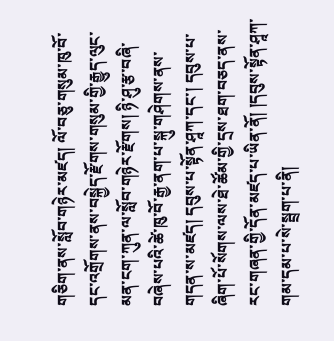གཅིག་ནས་སློབ་གཉེར་མཛད། ལོ་བཅུ་གསུམ་ཁུ་བོ་དང་འགྲོགས་ནས་བསྐྱེད་རྫོགས་གསུམ་གྱི་རྒྱུད་ལུང་མན་ངག་ཀུན་ལ་སློབ་གཉེར་རྫོགས། ཉི་ཤུ་རྩ་བཞི་བཞེས་པའི་ཚེ་ཁུ་བོ་རྒྱ་ནག་པ་སྐུ་གཤེགས་ནས་གདན་ས་མཛད། དབུས་པ་སྟོན་ཤཱཀ་དང་། དབུས་པ་ཞིག་པོ་སོགས་ལས་ཐེ་ཚོམ་གྱི་དྲས་ཐག་བཅད་ནས་རང་གཞན་གྱི་དོན་མཛད་པ་ཡིན་ནོ། །དབུས་སྟོན་ཤཱཀ་གམ་དམ་པ་སེ་སྦྲག་པ་ནི།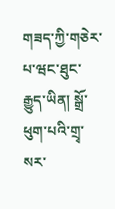གཟད་ཀྱི་གཅེར་པ་ཝང་ཐུང་རྒྱུད་ཡིན། སྒྲོ་ཕུག་པའི་གྲྭ་སར་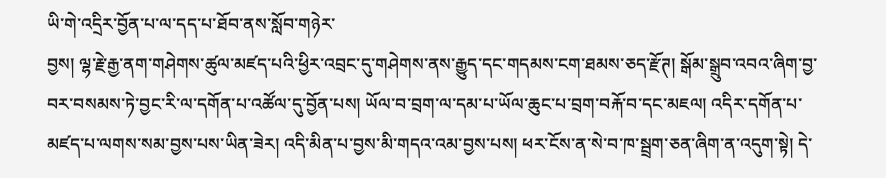ཡི་གེ་འདྲིར་བྱོན་པ་ལ་དད་པ་ཐོབ་ནས་སློབ་གཉེར་
བྱས། ལྷ་རྗེ་རྒྱ་ནག་གཤེགས་ཚུལ་མཛད་པའི་ཕྱིར་འབྲང་དུ་གཤེགས་ནས་རྒྱུད་དང་གདམས་ངག་ཐམས་ཅད་རྫོཊ། སྒོམ་སྒྲུབ་འབའ་ཞིག་བྱ་བར་བསམས་ཏེ་བྱང་རི་ལ་དགོན་པ་འཚོལ་དུ་བྱོན་པས། ཡོལ་བ་བྲག་ལ་དམ་པ་ཡོལ་ཆུང་པ་བྲག་བརྐོ་བ་དང་མཇལ། འདིར་དགོན་པ་མཛད་པ་ལགས་སམ་བྱས་པས་ཡིན་ཟེར། འདི་མིན་པ་བྱས་མི་གདའ་འམ་བྱས་པས། ཕར་ངོས་ན་སེ་བ་ཁ་སྦྲག་ཅན་ཞིག་ན་འདུག་སྟེ། དེ་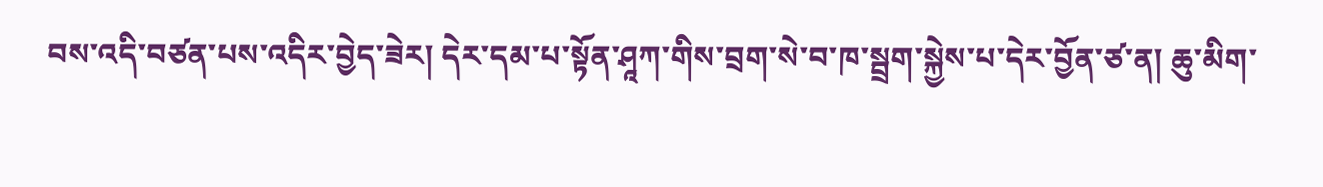བས་འདི་བཙན་པས་འདིར་བྱེད་ཟེར། དེར་དམ་པ་སྟོན་ཤཱཀ་གིས་བྲག་སེ་བ་ཁ་སྦྲག་སྐྱེས་པ་དེར་བྱོན་ཙ་ན། ཆུ་མིག་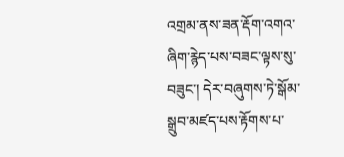འགྲམ་ནས་ཟན་རྡོག་འགའ་ཞིག་རྙེད་པས་བཟང་ལྟས་སུ་བཟུང་། དེར་བཞུགས་ཏེ་སྒོམ་སྒྲུབ་མཛད་པས་རྟོགས་པ་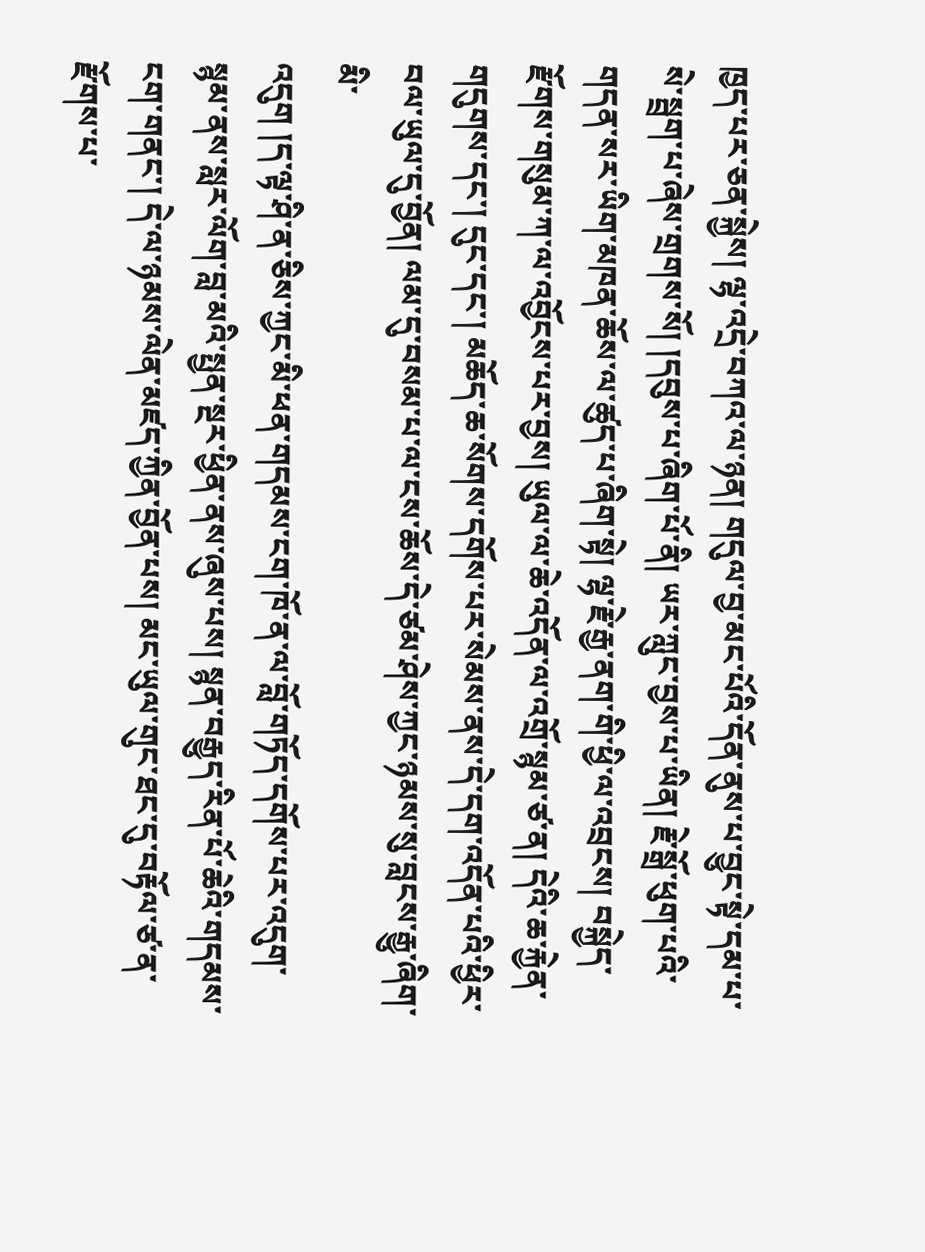ཁྱད་པར་ཅན་སྐྱེས། ལྷ་འདྲེ་བཀའ་ལ་ཉན། གདུལ་བྱ་མང་པོའི་དོན་ནུས་པ་བྱུང་སྟེ་དམ་པ་སེ་སྦྲག་པ་ཞེས་གྲགས་སོ། །དབུས་པ་ཞིག་པོ་ནི། ཡར་ཀླུང་བྱས་པ་ཡིན། རྗེ་སྒྲོ་ཕུག་པའི་གདན་སར་ཡིག་མཁན་ཆོས་ལ་ཚུད་པ་ཞིག་སྟེ། ལྷ་རྗེ་རྒྱ་ནག་གི་ཕྱི་ལ་འབྲངས། བསྐྱེད་རྫོགས་གསུམ་ཀ་ལ་འབྱོངས་པར་བྱས། ཡུལ་ལ་ཆེ་འདོན་ལ་འགྲོ་སྙམ་ཙ་ན། དེའི་ཆ་རྐྱེན་གདུགས་དང་། དུང་དང་། མཆོད་ཆ་སོགས་དགོས་པར་སེམས་ནས་དེ་དག་འདོན་པའི་ཕྱིར་བལ་ཡུལ་དུ་བྱོན། ལམ་དུ་བསམ་པ་ལ་ངས་ཆོས་དེ་ཙམ་ཤེས་ཀྱང་ཉམས་སུ་བླངས་རྒྱུ་ཞིག་མི་
འདུག །ད་ལྟ་ཤི་ན་ཅིས་ཀྱང་མི་ཕན་གདམས་ངག་ཁོ་ན་ལ་བློ་གཏོད་དགོས་པར་འདུག་སྙམ་ནས་སླར་ལོག་བླ་མའི་སྤྱན་སྔར་ཕྱིན་ནས་ཞུས་པས། སྙན་བརྒྱུད་རིན་པོ་ཆེའི་གདམས་ངག་གནང་། དེ་ལ་ཉམས་ལེན་མཛད་ཀྱིན་བྱོན་པས། མང་ཡུལ་གུང་ཐང་དུ་བརྟོལ་ཙ་ན་རྫོགས་པ་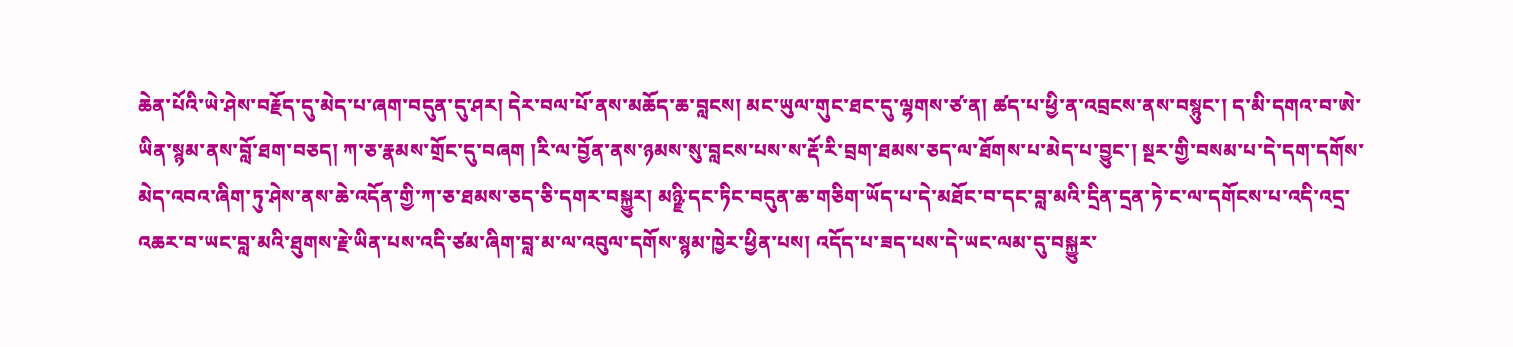ཆེན་པོའི་ཡེ་ཤེས་བརྗོད་དུ་མེད་པ་ཞག་བདུན་དུ་ཤར། དེར་བལ་པོ་ནས་མཆོད་ཆ་བླངས། མང་ཡུལ་གུང་ཐང་དུ་ལྷགས་ཙ་ན། ཚད་པ་ཕྱི་ན་འབྲངས་ནས་བསྙུང་། ད་མི་དགའ་བ་ཨེ་ཡིན་སྙམ་ནས་བློ་ཐག་བཅད། ཀ་ཅ་རྣམས་གྲོང་དུ་བཞག །རི་ལ་བྱོན་ནས་ཉམས་སུ་བླངས་པས་ས་རྡོ་རི་བྲག་ཐམས་ཅད་ལ་ཐོགས་པ་མེད་པ་བྱུང་། སྔར་གྱི་བསམ་པ་དེ་དག་དགོས་མེད་འབའ་ཞིག་ཏུ་ཤེས་ནས་ཆེ་འདོན་གྱི་ཀ་ཅ་ཐམས་ཅད་ཅི་དགར་བསྐྱུར། མཉྫི་དང་ཏིང་བདུན་ཆ་གཅིག་ཡོད་པ་དེ་མཐོང་བ་དང་བླ་མའི་དྲིན་དྲན་ཏེ་ང་ལ་དགོངས་པ་འདི་འདྲ་འཆར་བ་ཡང་བླ་མའི་ཐུགས་རྗེ་ཡིན་པས་འདི་ཙམ་ཞིག་བླ་མ་ལ་འབུལ་དགོས་སྙམ་ཁྱེར་ཕྱིན་པས། འདོད་པ་ཟད་པས་དེ་ཡང་ལམ་དུ་བསྐྱུར་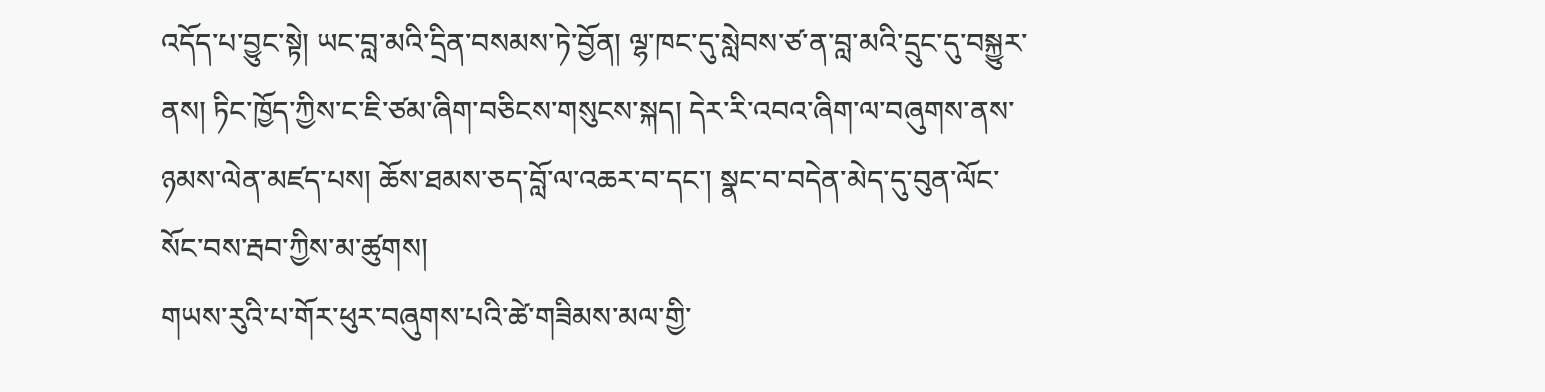འདོད་པ་བྱུང་སྟེ། ཡང་བླ་མའི་དྲིན་བསམས་ཏེ་བྱོན། ལྷ་ཁང་དུ་སླེབས་ཙ་ན་བླ་མའི་དྲུང་དུ་བསྐྱུར་ནས། ཏིང་ཁྱོད་ཀྱིས་ང་ཇི་ཙམ་ཞིག་བཅིངས་གསུངས་སྐད། དེར་རི་འབའ་ཞིག་ལ་བཞུགས་ནས་ཉམས་ལེན་མཛད་པས། ཆོས་ཐམས་ཅད་བློ་ལ་འཆར་བ་དང་། སྣང་བ་བདེན་མེད་དུ་བུན་ལོང་སོང་བས་རྦབ་ཀྱིས་མ་ཚུགས།
གཡས་རུའི་པ་གོར་ཕུར་བཞུགས་པའི་ཚེ་གཟིམས་མལ་གྱི་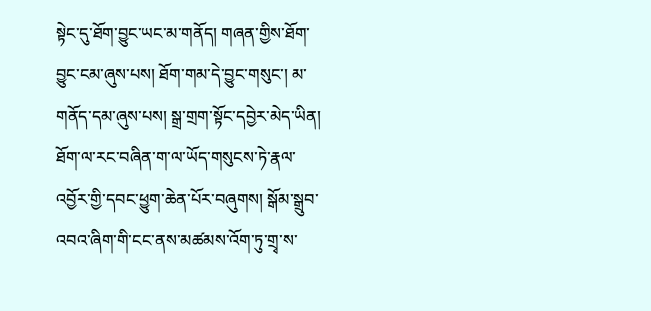སྟེང་དུ་ཐོག་བྱུང་ཡང་མ་གནོད། གཞན་གྱིས་ཐོག་བྱུང་ངམ་ཞུས་པས། ཐོག་གམ་དེ་བྱུང་གསུང་། མ་གནོད་དམ་ཞུས་པས། སྒྲ་གྲག་སྟོང་དབྱེར་མེད་ཡིན། ཐོག་ལ་རང་བཞིན་ག་ལ་ཡོད་གསུངས་ཏེ་རྣལ་འབྱོར་གྱི་དབང་ཕྱུག་ཆེན་པོར་བཞུགས། སྒོམ་སྒྲུབ་འབའ་ཞིག་གི་ངང་ནས་མཚམས་འོག་ཏུ་གྲྭ་ས་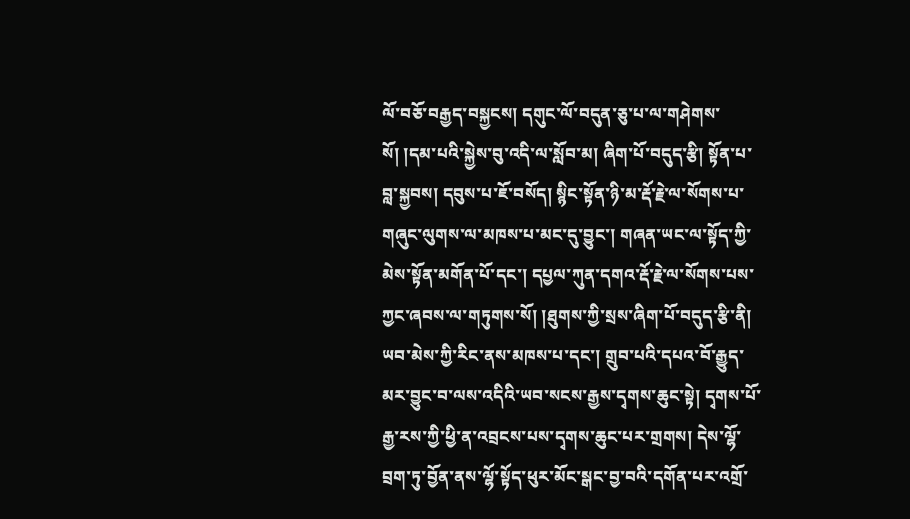ལོ་བཅོ་བརྒྱད་བསྐྱངས། དགུང་ལོ་བདུན་ཅུ་པ་ལ་གཤེགས་སོ། །དམ་པའི་སྐྱེས་བུ་འདི་ལ་སློབ་མ། ཞིག་པོ་བདུད་རྩི། སྟོན་པ་བླ་སྐྱབས། དབུས་པ་ཇོ་བསོད། སྙིང་སྟོན་ཉི་མ་རྡོ་རྗེ་ལ་སོགས་པ་གཞུང་ལུགས་ལ་མཁས་པ་མང་དུ་བྱུང་། གཞན་ཡང་ལ་སྟོད་ཀྱི་མེས་སྟོན་མགོན་པོ་དང་། དཔྱལ་ཀུན་དགའ་རྡོ་རྗེ་ལ་སོགས་པས་ཀྱང་ཞབས་ལ་གཏུགས་སོ། །ཐུགས་ཀྱི་སྲས་ཞིག་པོ་བདུད་རྩི་ནི། ཡབ་མེས་ཀྱི་རིང་ནས་མཁས་པ་དང་། གྲུབ་པའི་དཔའ་བོ་རྒྱུད་མར་བྱུང་བ་ལས་འདིའི་ཡབ་སངས་རྒྱས་དྭགས་ཆུང་སྟེ། དྭགས་པོ་རྒྱ་རས་ཀྱི་ཕྱི་ན་འབྲངས་པས་དྭགས་ཆུང་པར་གྲགས། དེས་ལྷོ་བྲག་ཏུ་བྱོན་ནས་ལྷོ་སྟོད་ཕུར་མོང་སྒང་བྱ་བའི་དགོན་པར་འགྲོ་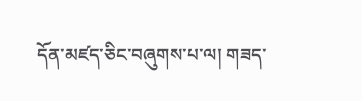དོན་མཛད་ཅིང་བཞུགས་པ་ལ། གཟད་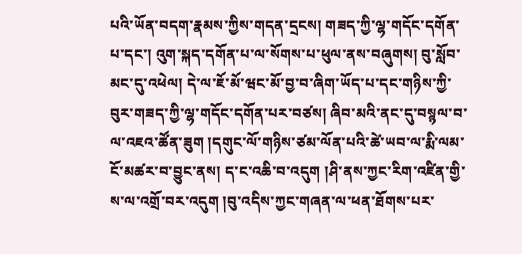པའི་ཡོན་བདག་རྣམས་ཀྱིས་གདན་དྲངས། གཟད་ཀྱི་ལྷ་གདོང་དགོན་པ་དང་། འུག་སྐད་དགོན་པ་ལ་སོགས་པ་ཕུལ་ནས་བཞུགས། བུ་སློབ་
མང་དུ་འཕེལ། དེ་ལ་ཇོ་མོ་ཝང་མོ་བྱ་བ་ཞིག་ཡོད་པ་དང་གཉིས་ཀྱི་བུར་གཟད་ཀྱི་ལྷ་གདོང་དགོན་པར་བཙས། ཞིབ་མའི་ནང་དུ་བསྙལ་བ་ལ་འཇའ་ཚོན་ཟུག །དགུང་ལོ་གཉིས་ཙམ་ལོན་པའི་ཚེ་ཡབ་ལ་རྨི་ལམ་ངོ་མཚར་བ་བྱུང་ནས། ད་ང་འཆི་བ་འདུག །ཤི་ནས་ཀྱང་རིག་འཛིན་གྱི་ས་ལ་འགྲོ་བར་འདུག །བུ་འདིས་ཀྱང་གཞན་ལ་ཕན་ཐོགས་པར་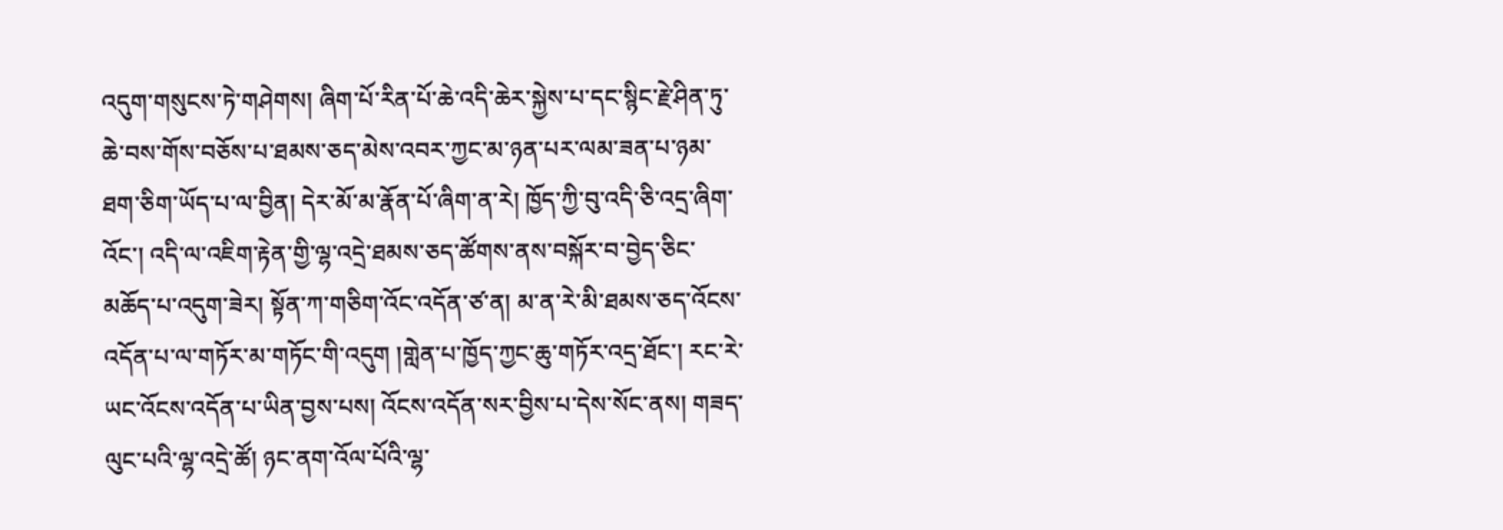འདུག་གསུངས་ཏེ་གཤེགས། ཞིག་པོ་རིན་པོ་ཆེ་འདི་ཆེར་སྐྱེས་པ་དང་སྙིང་རྗེ་ཤིན་ཏུ་ཆེ་བས་གོས་བཅོས་པ་ཐམས་ཅད་མེས་འབར་ཀྱང་མ་ཉན་པར་ལམ་ཟན་པ་ཉམ་ཐག་ཅིག་ཡོད་པ་ལ་བྱིན། དེར་མོ་མ་རྣོན་པོ་ཞིག་ན་རེ། ཁྱོད་ཀྱི་བུ་འདི་ཅི་འདྲ་ཞིག་འོང་། འདི་ལ་འཇིག་རྟེན་གྱི་ལྷ་འདྲེ་ཐམས་ཅད་ཚོགས་ནས་བསྐོར་བ་བྱེད་ཅིང་མཆོད་པ་འདུག་ཟེར། སྟོན་ཀ་གཅིག་འོང་འདོན་ཙ་ན། མ་ན་རེ་མི་ཐམས་ཅད་འོངས་འདོན་པ་ལ་གཏོར་མ་གཏོང་གི་འདུག །གླེན་པ་ཁྱོད་ཀྱང་ཆུ་གཏོར་འདྲ་ཐོང་། རང་རེ་ཡང་འོངས་འདོན་པ་ཡིན་བྱས་པས། འོངས་འདོན་སར་བྱིས་པ་དེས་སོང་ནས། གཟད་ལུང་པའི་ལྷ་འདྲེ་ཚོ། ཉང་ནག་འོལ་པོའི་ལྷ་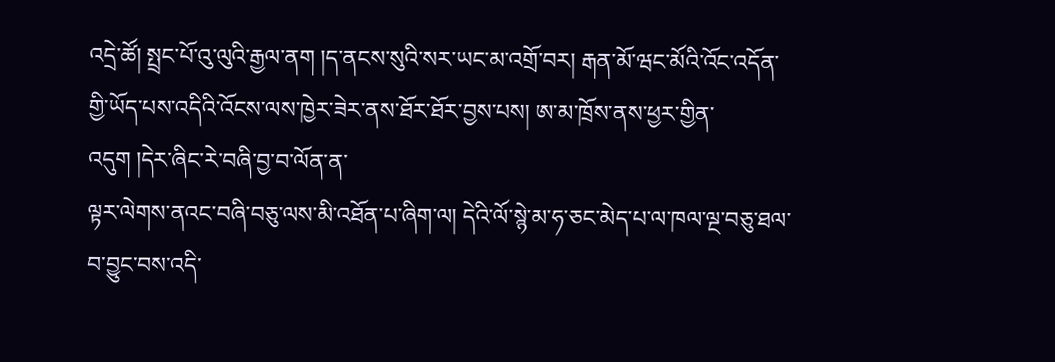འདྲེ་ཚོ། སྤྲང་པོ་འུ་ལུའི་རྒྱལ་ནག །ད་ནངས་སུའི་སར་ཡང་མ་འགྲོ་བར། རྒན་མོ་ཝང་མོའི་འོང་འདོན་གྱི་ཡོད་པས་འདིའི་འོངས་ལས་ཁྱེར་ཟེར་ནས་ཐོར་ཐོར་བྱས་པས། ཨ་མ་ཁྲོས་ནས་ཕྱར་གྱིན་འདུག །དེར་ཞིང་རེ་བཞི་བྱ་བ་ལོན་ན་
ལྟར་ལེགས་ནའང་བཞི་བཅུ་ལས་མི་འཐོན་པ་ཞིག་ལ། དེའི་ལོ་སྙེ་མ་ཧ་ཅང་མེད་པ་ལ་ཁལ་ལྔ་བཅུ་ཐལ་བ་བྱུང་བས་འདི་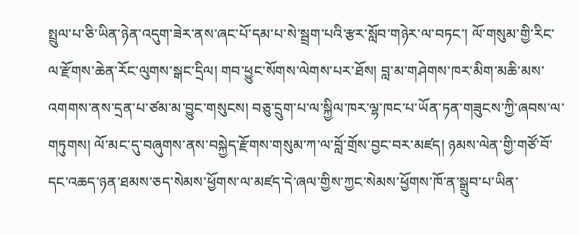སྤྲུལ་པ་ཅི་ཡིན་ཉེན་འདུག་ཟེར་ནས་ཞང་པོ་དམ་པ་སེ་སྦྲག་པའི་རྩར་སློབ་གཉེར་ལ་བཏང་། ལོ་གསུམ་གྱི་རིང་ལ་རྫོགས་ཆེན་རོང་ལུགས་སྒང་དྲིལ། གབ་ཕྱུང་སོགས་ལེགས་པར་ཐོས། བླ་མ་གཤེགས་ཁར་མིག་མཆི་མས་འགགས་ནས་དྲན་པ་ཙམ་མ་བྱུང་གསུངས། བཅུ་དྲུག་པ་ལ་སྐྱིལ་ཁར་ལྷ་ཁང་པ་ཡོན་ཏན་གཟུངས་ཀྱི་ཞབས་ལ་གཏུགས། ལོ་མང་དུ་བཞུགས་ནས་བསྐྱེད་རྫོགས་གསུམ་ཀ་ལ་བློ་གྲོས་བྱང་བར་མཛད། ཉམས་ལེན་གྱི་གཙོ་བོ་དང་འཆད་ཉན་ཐམས་ཅད་སེམས་ཕྱོགས་ལ་མཛད་དེ་ཞལ་གྱིས་ཀྱང་སེམས་ཕྱོགས་ཁོ་ན་སྒྲུབ་པ་ཡིན་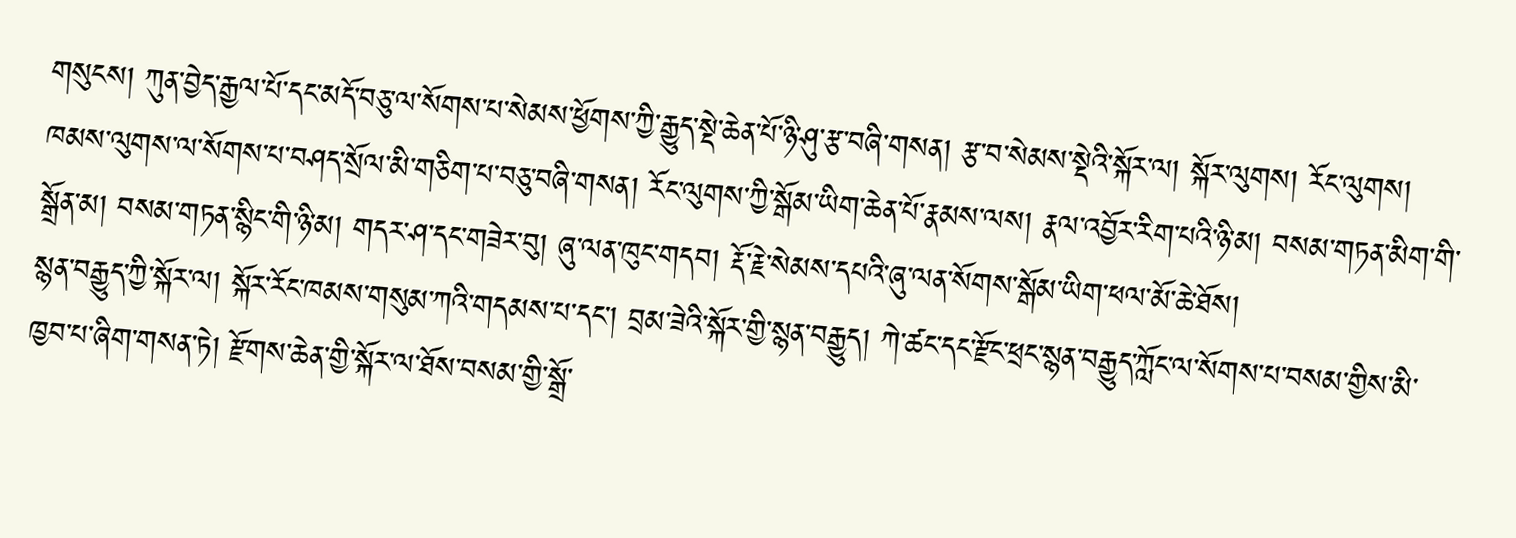གསུངས། ཀུན་བྱེད་རྒྱལ་པོ་དང་མདོ་བཅུ་ལ་སོགས་པ་སེམས་ཕྱོགས་ཀྱི་རྒྱུད་སྡེ་ཆེན་པོ་ཉི་ཤུ་རྩ་བཞི་གསན། རྩ་བ་སེམས་སྡེའི་སྐོར་ལ། སྐོར་ལུགས། རོང་ལུགས། ཁམས་ལུགས་ལ་སོགས་པ་བཤད་སྲོལ་མི་གཅིག་པ་བཅུ་བཞི་གསན། རོང་ལུགས་ཀྱི་སྒོམ་ཡིག་ཆེན་པོ་རྣམས་ལས། རྣལ་འབྱོར་རིག་པའི་ཉི་མ། བསམ་གཏན་མིག་གི་སྒྲོན་མ། བསམ་གཏན་སྙིང་གི་ཉི་མ། གདར་ཤ་དང་གཟེར་བུ། ཞུ་ལན་ཁུང་གདབ། རྡོ་རྗེ་སེམས་དཔའི་ཞུ་ལན་སོགས་སྒོམ་ཡིག་ཕལ་མོ་ཆེ་ཐོས།
སྙན་བརྒྱུད་ཀྱི་སྐོར་ལ། སྐོར་རོང་ཁམས་གསུམ་ཀའི་གདམས་པ་དང་། བྲམ་ཟེའི་སྐོར་གྱི་སྙན་བརྒྱུད། ཀེ་ཚང་དང་རྫོང་ཕྲང་སྙན་བརྒྱུད་ཀློང་ལ་སོགས་པ་བསམ་གྱིས་མི་ཁྱབ་པ་ཞིག་གསན་ཏེ། རྫོགས་ཆེན་གྱི་སྐོར་ལ་ཐོས་བསམ་གྱི་སྒྲོ་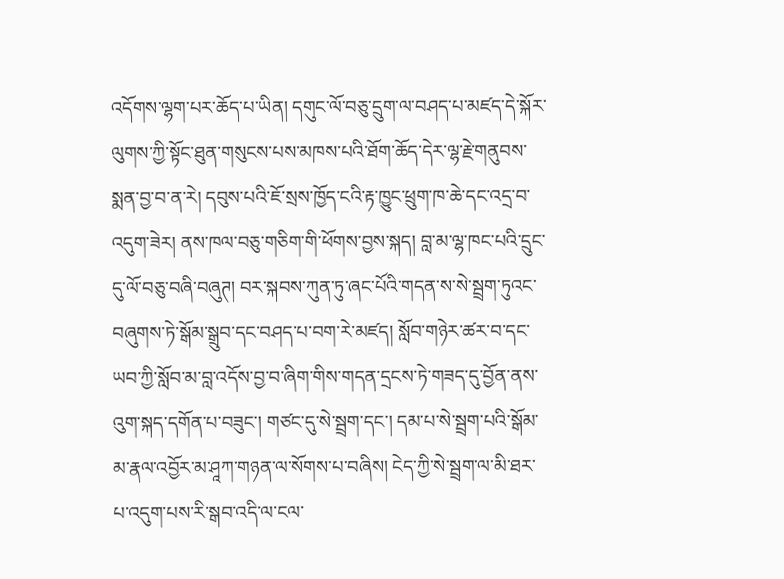འདོགས་ལྷག་པར་ཆོད་པ་ཡིན། དགུང་ལོ་བཅུ་དྲུག་ལ་བཤད་པ་མཛད་དེ་སྐོར་ལུགས་ཀྱི་སྟོང་ཐུན་གསུངས་པས་མཁས་པའི་ཐོག་ཆོད་དེར་ལྷ་རྗེ་གནུབས་སྨན་བྱ་བ་ན་རེ། དབུས་པའི་ཇོ་སྲས་ཁྱོད་ངའི་རྟ་ཁྱུང་ཕྲུག་ཁ་ཆེ་དང་འདྲ་བ་འདུག་ཟེར། ནས་ཁལ་བཅུ་གཅིག་གི་ཕོགས་བྱས་སྐད། བླ་མ་ལྷ་ཁང་པའི་དྲུང་དུ་ལོ་བཅུ་བཞི་བཞུཊ། བར་སྐབས་ཀུན་ཏུ་ཞང་པོའི་གདན་ས་སེ་སྦྲག་ཏུའང་བཞུགས་ཏེ་སྒོམ་སྒྲུབ་དང་བཤད་པ་བག་རེ་མཛད། སློབ་གཉེར་ཚར་བ་དང་ཡབ་ཀྱི་སློབ་མ་བླ་འདོས་བྱ་བ་ཞིག་གིས་གདན་དྲངས་ཏེ་གཟད་དུ་བྱོན་ནས་འུག་སྐད་དགོན་པ་བཟུང་། གཙང་དུ་སེ་སྦྲག་དང་། དམ་པ་སེ་སྦྲག་པའི་སྒོམ་མ་རྣལ་འབྱོར་མ་ཤཱཀ་གཉན་ལ་སོགས་པ་བཞིས། ངེད་ཀྱི་སེ་སྦྲག་ལ་མི་ཐར་པ་འདུག་པས་རི་སྒབ་འདི་ལ་ངལ་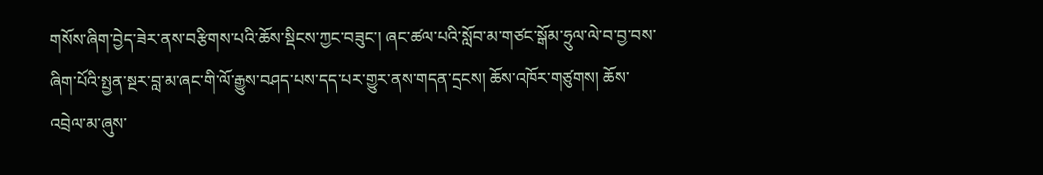གསོས་ཞིག་བྱེད་ཟེར་ནས་བརྩིགས་པའི་ཆོས་སྡིངས་ཀྱང་བཟུང་། ཞང་ཚལ་པའི་སློབ་མ་གཙང་སྒོམ་ཧྲུལ་ལེ་བ་བྱ་བས་ཞིག་པོའི་སྤྱན་སྔར་བླ་མ་ཞང་གི་ལོ་རྒྱུས་བཤད་པས་དད་པར་གྱུར་ནས་གདན་དྲངས། ཆོས་འཁོར་གཙུགས། ཆོས་འབྲེལ་མ་ཞུས་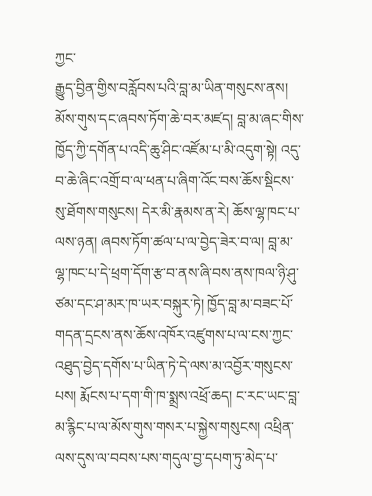ཀྱང་
རྒྱུད་བྱིན་གྱིས་བརློབས་པའི་བླ་མ་ཡིན་གསུངས་ནས། མོས་གུས་དང་ཞབས་ཏོག་ཆེ་བར་མཛད། བླ་མ་ཞང་གིས་ཁྱོད་ཀྱི་དགོན་པ་འདི་ཆུ་ཤིང་འཛོམ་པ་མི་འདུག་སྟེ། འདུ་བ་ཆེ་ཞིང་འགྲོ་བ་ལ་ཕན་པ་ཞིག་འོང་བས་ཆོས་སྡིངས་སུ་ཐོགས་གསུངས། དེར་མི་རྣམས་ན་རེ། ཆོས་ལྷ་ཁང་པ་ལས་ཉན། ཞབས་ཏོག་ཚལ་པ་ལ་བྱེད་ཟེར་བ་ལ། བླ་མ་ལྷ་ཁང་པ་དེ་ཕྲག་དོག་རྩ་བ་ནས་ཞི་བས་ནས་ཁལ་ཉི་ཤུ་ཙམ་དང་ཤ་མར་ཁ་ཡར་བསྐུར་ཏེ། ཁྱོད་བླ་མ་བཟང་པོ་གདན་དྲངས་ནས་ཆོས་འཁོར་འཛུགས་པ་ལ་ངས་ཀྱང་འཐུད་བྱེད་དགོས་པ་ཡིན་ཏེ་དེ་ལས་མ་འབྱོར་གསུངས་པས། རྨོངས་པ་དག་གི་ཁ་སྨྲས་འཕྲོ་ཆད། ང་རང་ཡང་བླ་མ་རྙིང་པ་ལ་མོས་གུས་གསར་པ་སྐྱེས་གསུངས། འཕྲིན་ལས་དུས་ལ་བབས་པས་གདུལ་བྱ་དཔག་ཏུ་མེད་པ་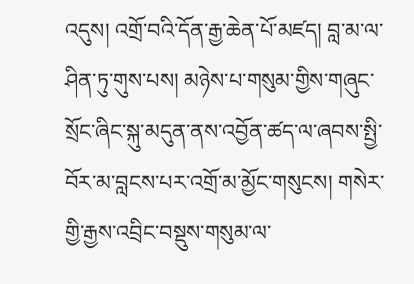འདུས། འགྲོ་བའི་དོན་རྒྱ་ཆེན་པོ་མཛད། བླ་མ་ལ་ཤིན་ཏུ་གུས་པས། མཉེས་པ་གསུམ་གྱིས་གཞུང་སྲོང་ཞིང་སྐུ་མདུན་ནས་འབྱོན་ཚད་ལ་ཞབས་སྤྱི་བོར་མ་བླངས་པར་འགྲོ་མ་མྱོང་གསུངས། གསེར་གྱི་རྒྱས་འབྲིང་བསྡུས་གསུམ་ལ་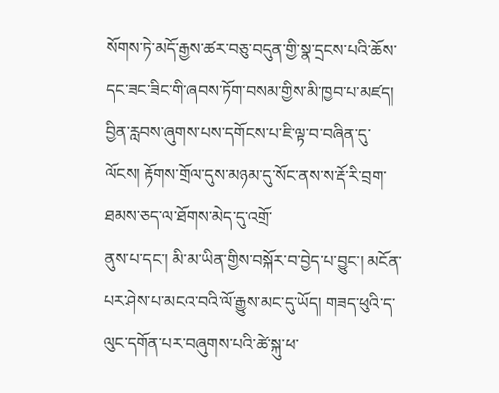སོགས་ཏེ་མདོ་རྒྱས་ཚར་བཅུ་བདུན་གྱི་སྣ་དྲངས་པའི་ཆོས་དང་ཟང་ཟིང་གི་ཞབས་ཏོག་བསམ་གྱིས་མི་ཁྱབ་པ་མཛད། བྱིན་རླབས་ཞུགས་པས་དགོངས་པ་ཇི་ལྟ་བ་བཞིན་དུ་ལོངས། རྟོགས་གྲོལ་དུས་མཉམ་དུ་སོང་ནས་ས་རྡོ་རི་བྲག་ཐམས་ཅད་ལ་ཐོགས་མེད་དུ་འགྲོ་
ནུས་པ་དང་། མི་མ་ཡིན་གྱིས་བསྐོར་བ་བྱེད་པ་བྱུང་། མངོན་པར་ཤེས་པ་མངའ་བའི་ལོ་རྒྱུས་མང་དུ་ཡོད། གཟད་ཕུའི་ད་ལུང་དགོན་པར་བཞུགས་པའི་ཚེ་སྐུ་ཕ་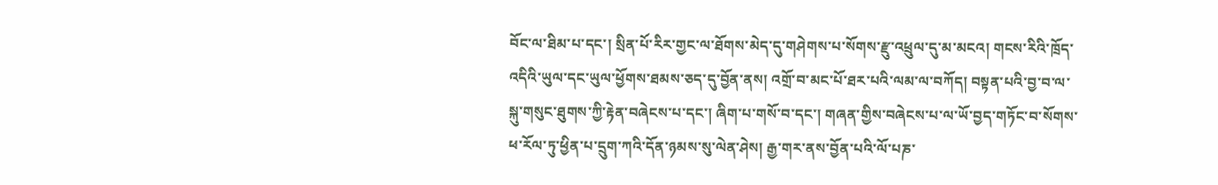བོང་ལ་ཐིམ་པ་དང་། སྲིན་པོ་རིར་གྱང་ལ་ཐོགས་མེད་དུ་གཤེགས་པ་སོགས་རྫུ་འཕྲུལ་དུ་མ་མངའ། གངས་རིའི་ཁྲོད་འདིའི་ཡུལ་དང་ཡུལ་ཕྱོགས་ཐམས་ཅད་དུ་བྱོན་ནས། འགྲོ་བ་མང་པོ་ཐར་པའི་ལམ་ལ་བཀོད། བསྟན་པའི་བྱ་བ་ལ་སྐུ་གསུང་ཐུགས་ཀྱི་རྟེན་བཞེངས་པ་དང་། ཞིག་པ་གསོ་བ་དང་། གཞན་གྱིས་བཞེངས་པ་ལ་ཡོ་བྱད་གཏོང་བ་སོགས་ཕ་རོལ་ཏུ་ཕྱིན་པ་དྲུག་ཀའི་དོན་ཉམས་སུ་ལེན་ཤེས། རྒྱ་གར་ནས་བྱོན་པའི་ལོ་པཎ་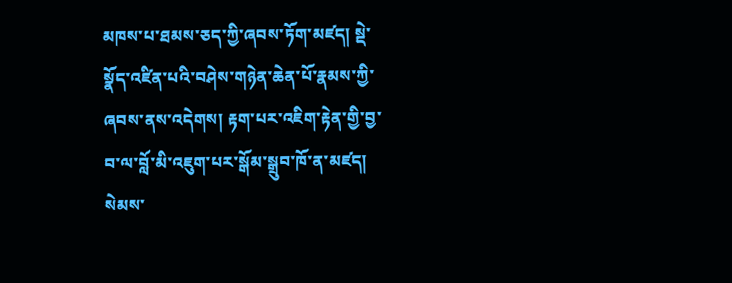མཁས་པ་ཐམས་ཅད་ཀྱི་ཞབས་ཏོག་མཛད། སྡེ་སྣོད་འཛིན་པའི་བཤེས་གཉེན་ཆེན་པོ་རྣམས་ཀྱི་ཞབས་ནས་འདེགས། རྟག་པར་འཇིག་རྟེན་གྱི་བྱ་བ་ལ་བློ་མི་འཇུག་པར་སྒོམ་སྒྲུབ་ཁོ་ན་མཛད། སེམས་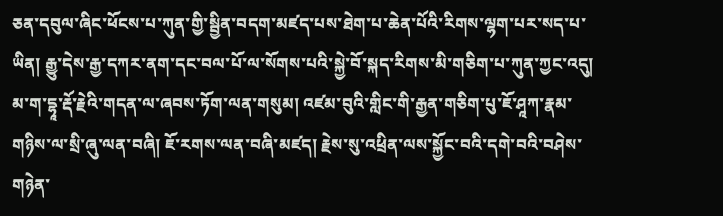ཅན་དབུལ་ཞིང་ཕོངས་པ་ཀུན་གྱི་སྦྱིན་བདག་མཛད་པས་ཐེག་པ་ཆེན་པོའི་རིགས་ལྷག་པར་སད་པ་ཡིན། རྒྱུ་དེས་རྒྱ་དཀར་ནག་དང་བལ་པོ་ལ་སོགས་པའི་སྐྱེ་བོ་སྐད་རིགས་མི་གཅིག་པ་ཀུན་ཀྱང་འདུ། མ་ག་དྷཱ་རྡོ་རྗེའི་གདན་ལ་ཞབས་ཏོག་ལན་གསུམ། འཛམ་བུའི་གླིང་གི་རྒྱན་གཅིག་པུ་ཇོ་ཤཱཀ་རྣམ་གཉིས་ལ་སྲི་ཞུ་ལན་བཞི། ཇོ་རགས་ལན་བཞི་མཛད། རྗེས་སུ་འཕྲིན་ལས་སྐྱོང་བའི་དགེ་བའི་བཤེས་གཉེན་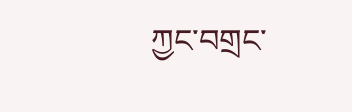ཀྱང་བགྲང་